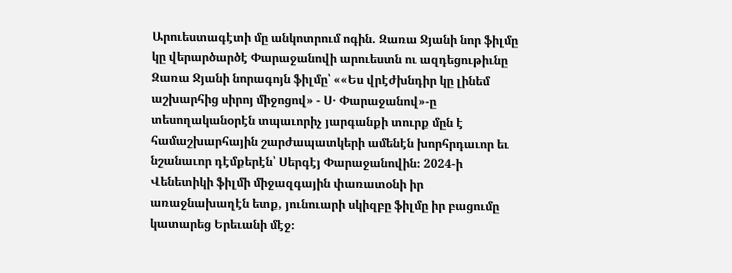Արուեստագէտի մը անկոտրում ոգին. Զառա Ջյանի նոր ֆիլմը կը վերարծարծէ Փարաջանովի արուեստն ու ազդեցութիւնը
Զառա Ջյանի նորագոյն ֆիլմը՝ ««Ես վրէժխնդիր կը լինեմ աշխարհից սիրոյ միջոցով» - Ս․ Փարաջանով»-ը տեսողականօրէն տպաւորիչ յարգանքի տուրք մըն է համաշխարհային շարժապատկերի ամենէն խորհրդաւոր եւ նշանաւոր դէմքերէն՝ Սերգէյ Փարաջանովին։ 2024-ի Վենետիկի ֆիլմի միջազգային փառատօնի իր առաջնախաղէն ետք, յունուարի սկիզբը ֆիլմը իր բացումը կատարեց Երեւանի մէջ։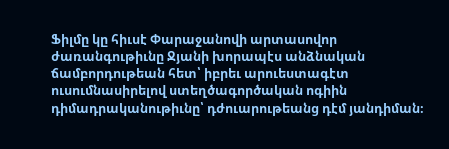Ֆիլմը կը հիւսէ Փարաջանովի արտասովոր ժառանգութիւնը Ջյանի խորապէս անձնական ճամբորդութեան հետ՝ իբրեւ արուեստագէտ ուսումնասիրելով ստեղծագործական ոգիին դիմադրականութիւնը՝ դժուարութեանց դէմ յանդիման։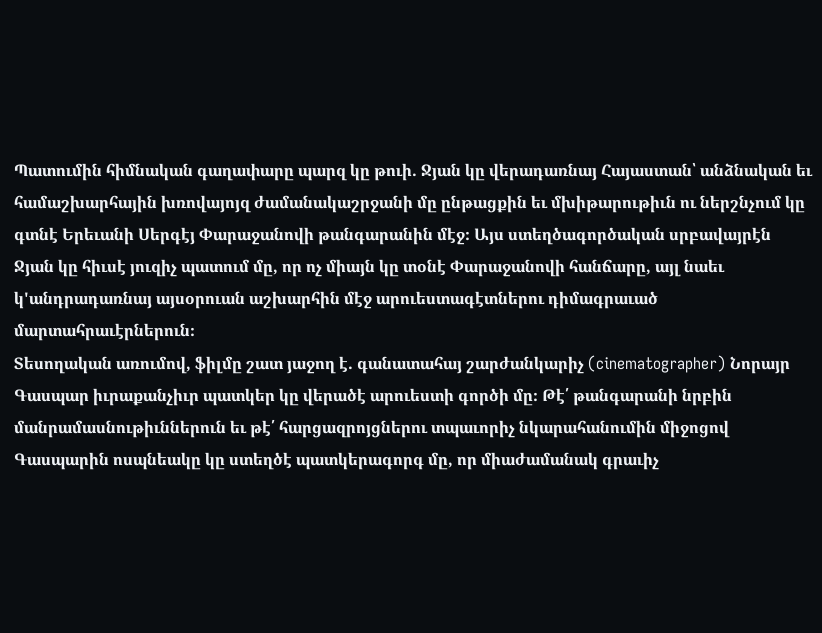Պատումին հիմնական գաղափարը պարզ կը թուի. Ջյան կը վերադառնայ Հայաստան՝ անձնական եւ համաշխարհային խռովայոյզ ժամանակաշրջանի մը ընթացքին եւ մխիթարութիւն ու ներշնչում կը գտնէ Երեւանի Սերգէյ Փարաջանովի թանգարանին մէջ։ Այս ստեղծագործական սրբավայրէն Ջյան կը հիւսէ յուզիչ պատում մը, որ ոչ միայն կը տօնէ Փարաջանովի հանճարը, այլ նաեւ կ'անդրադառնայ այսօրուան աշխարհին մէջ արուեստագէտներու դիմագրաւած մարտահրաւէրներուն։
Տեսողական առումով, ֆիլմը շատ յաջող է. գանատահայ շարժանկարիչ (cinematographer) Նորայր Գասպար իւրաքանչիւր պատկեր կը վերածէ արուեստի գործի մը։ Թէ՛ թանգարանի նրբին մանրամասնութիւններուն եւ թէ՛ հարցազրոյցներու տպաւորիչ նկարահանումին միջոցով Գասպարին ոսպնեակը կը ստեղծէ պատկերագորգ մը, որ միաժամանակ գրաւիչ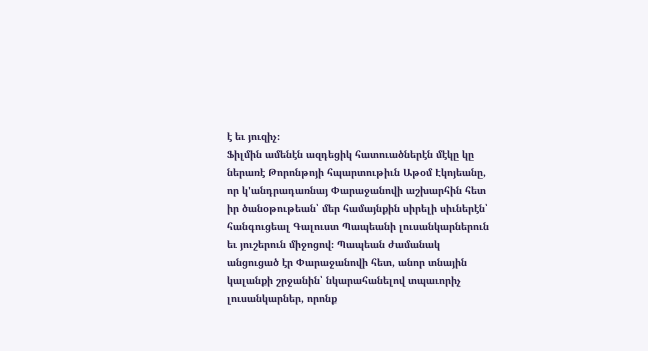է եւ յուզիչ։
Ֆիլմին ամենէն ազդեցիկ հատուածներէն մէկը կը ներառէ Թորոնթոյի հպարտութիւն Աթօմ Էկոյեանը, որ կ'անդրադառնայ Փարաջանովի աշխարհին հետ իր ծանօթութեան՝ մեր համայնքին սիրելի սիւներէն՝ հանգուցեալ Գալուստ Պապեանի լուսանկարներուն եւ յուշերուն միջոցով։ Պապեան ժամանակ անցուցած էր Փարաջանովի հետ, անոր տնային կալանքի շրջանին՝ նկարահանելով տպաւորիչ լուսանկարներ, որոնք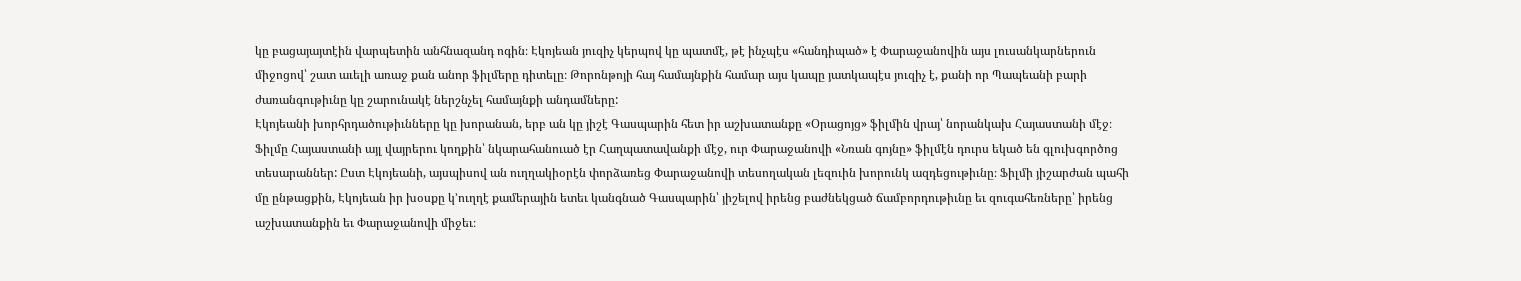կը բացայայտէին վարպետին անհնազանդ ոգին։ Էկոյեան յուզիչ կերպով կը պատմէ, թէ ինչպէս «հանդիպած» է Փարաջանովին այս լուսանկարներուն միջոցով՝ շատ աւելի առաջ քան անոր ֆիլմերը դիտելը։ Թորոնթոյի հայ համայնքին համար այս կապը յատկապէս յուզիչ է, քանի որ Պապեանի բարի ժառանգութիւնը կը շարունակէ ներշնչել համայնքի անդամները:
Էկոյեանի խորհրդածութիւնները կը խորանան, երբ ան կը յիշէ Գասպարին հետ իր աշխատանքը «Օրացոյց» ֆիլմին վրայ՝ նորանկախ Հայաստանի մէջ։ Ֆիլմը Հայաստանի այլ վայրերու կողքին՝ նկարահանուած էր Հաղպատավանքի մէջ, ուր Փարաջանովի «Նռան գոյնը» ֆիլմէն դուրս եկած են գլուխգործոց տեսարաններ: Ըստ Էկոյեանի, այսպիսով ան ուղղակիօրէն փորձառեց Փարաջանովի տեսողական լեզուին խորունկ ազդեցութիւնը։ Ֆիլմի յիշարժան պահի մը ընթացքին, Էկոյեան իր խօսքը կ’ուղղէ քամերային ետեւ կանգնած Գասպարին՝ յիշելով իրենց բաժնեկցած ճամբորդութիւնը եւ զուգահեռները՝ իրենց աշխատանքին եւ Փարաջանովի միջեւ։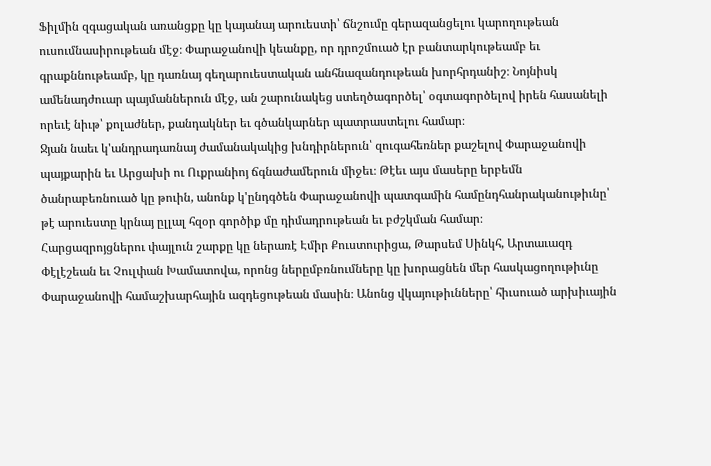Ֆիլմին զգացական առանցքը կը կայանայ արուեստի՝ ճնշումը գերազանցելու կարողութեան ուսումնասիրութեան մէջ։ Փարաջանովի կեանքը, որ դրոշմուած էր բանտարկութեամբ եւ գրաքննութեամբ, կը դառնայ գեղարուեստական անհնազանդութեան խորհրդանիշ։ Նոյնիսկ ամենադժուար պայմաններուն մէջ, ան շարունակեց ստեղծագործել՝ օգտագործելով իրեն հասանելի որեւէ նիւթ՝ քոլաժներ, քանդակներ եւ գծանկարներ պատրաստելու համար։
Ջյան նաեւ կ'անդրադառնայ ժամանակակից խնդիրներուն՝ զուգահեռներ քաշելով Փարաջանովի պայքարին եւ Արցախի ու Ուքրանիոյ ճգնաժամերուն միջեւ։ Թէեւ այս մասերը երբեմն ծանրաբեռնուած կը թուին, անոնք կ'ընդգծեն Փարաջանովի պատգամին համընդհանրականութիւնը՝ թէ արուեստը կրնայ ըլլալ հզօր գործիք մը դիմադրութեան եւ բժշկման համար։
Հարցազրոյցներու փայլուն շարքը կը ներառէ Էմիր Քուստուրիցա, Թարսեմ Սինկհ, Արտաւազդ Փէլէշեան եւ Չուլփան Խամատովա, որոնց ներըմբռնումները կը խորացնեն մեր հասկացողութիւնը Փարաջանովի համաշխարհային ազդեցութեան մասին։ Անոնց վկայութիւնները՝ հիւսուած արխիւային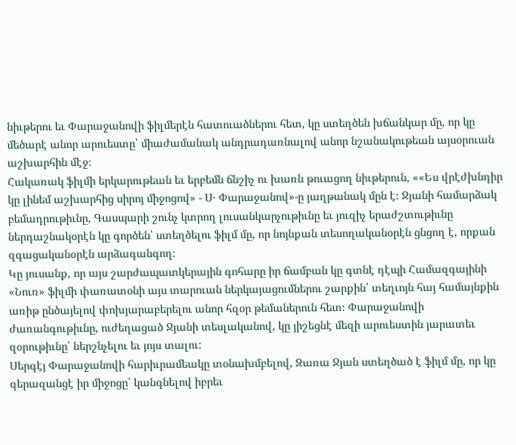նիւթերու եւ Փարաջանովի ֆիլմերէն հատուածներու հետ, կը ստեղծեն խճանկար մը, որ կը մեծարէ անոր արուեստը՝ միաժամանակ անդրադառնալով անոր նշանակութեան այսօրուան աշխարհին մէջ։
Հակառակ ֆիլմի երկարութեան եւ երբեմն ճնշիչ ու խառն թուացող նիւթերուն, ««Ես վրէժխնդիր կը լինեմ աշխարհից սիրոյ միջոցով» - Ս․ Փարաջանով»-ը յաղթանակ մըն է։ Ջյանի համարձակ բեմադրութիւնը, Գասպարի շունչ կտրող լուսանկարչութիւնը եւ յուզիչ երաժշտութիւնը ներդաշնակօրէն կը գործեն՝ ստեղծելու ֆիլմ մը, որ նոյնքան տեսողականօրէն ցնցող է, որքան զգացականօրէն արձագանգող։
Կը յուսանք, որ այս շարժապատկերային գոհարը իր ճամբան կը գտնէ դէպի Համազգայինի «Նուռ» ֆիլմի փառատօնի այս տարուան ներկայացումներու շարքին՝ տեղւոյն հայ համայնքին առիթ ընծայելով փոխյարաբերելու անոր հզօր թեմաներուն հետ։ Փարաջանովի ժառանգութիւնը, ուժեղացած Ջյանի տեսլականով, կը յիշեցնէ մեզի արուեստին յարատեւ զօրութիւնը՝ ներշնչելու եւ յոյս տալու:
Սերգէյ Փարաջանովի հարիւրամեակը տօնախմբելով, Զառա Ջյան ստեղծած է ֆիլմ մը, որ կը գերազանցէ իր միջոցը՝ կանգնելով իբրեւ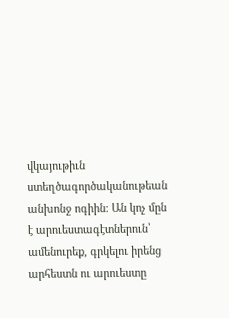վկայութիւն ստեղծագործականութեան անխոնջ ոգիին։ Ան կոչ մըն է արուեստագէտներուն՝ ամենուրեք, գրկելու իրենց արհեստն ու արուեստը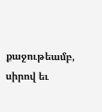քաջութեամբ, սիրով եւ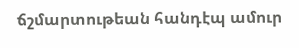ճշմարտութեան հանդէպ ամուր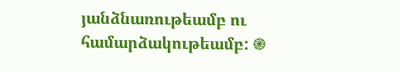յանձնառութեամբ ու համարձակութեամբ: ֎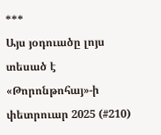***
Այս յօդուածը լոյս տեսած է «Թորոնթոհայ»-ի փետրուար 2025 (#210)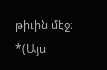թիւին մէջ։
*(Այս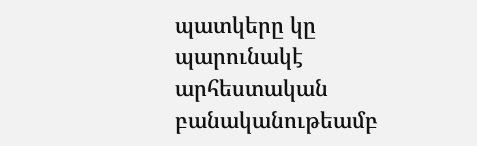պատկերը կը պարունակէ արհեստական բանականութեամբ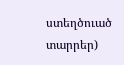ստեղծուած տարրեր)